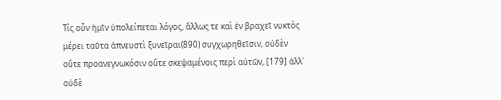Τίς οὖν ἡμῖν ὑπολείπεται λόγος, ἄλλως τε καὶ ἐν βραχεῖ νυκτὸς μέρει ταῦτα ἀπνευστὶ ξυνεῖραι(890) συγχωρηθεῖσιν, οὐδὲν οὔτε προανεγνωκόσιν οὔτε σκεψαμένοις περὶ αὐτῶν, [179] ἀλλ᾽ οὐδὲ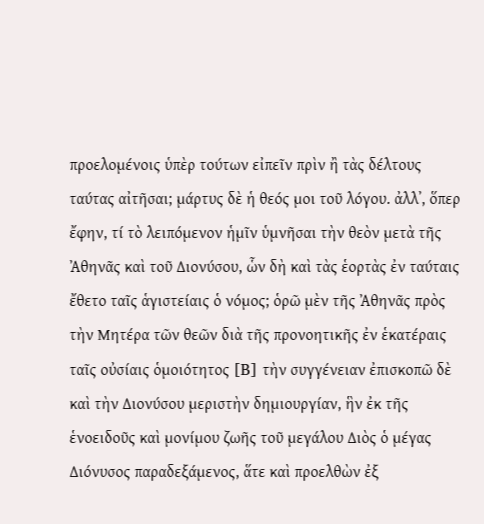προελομένοις ὑπὲρ τούτων εἰπεῖν πρὶν ἢ τὰς δέλτους ταύτας αἰτῆσαι; μάρτυς δὲ ἡ θεός μοι τοῦ λόγου. ἀλλ᾽, ὅπερ ἔφην, τί τὸ λειπόμενον ἡμῖν ὑμνῆσαι τὴν θεὸν μετὰ τῆς Ἀθηνᾶς καὶ τοῦ Διονύσου, ὧν δὴ καὶ τὰς ἑορτὰς ἐν ταύταις ἔθετο ταῖς ἁγιστείαις ὁ νόμος; ὁρῶ μὲν τῆς Ἀθηνᾶς πρὸς τὴν Μητέρα τῶν θεῶν διὰ τῆς προνοητικῆς ἐν ἑκατέραις ταῖς οὐσίαις ὁμοιότητος [B] τὴν συγγένειαν ἐπισκοπῶ δὲ καὶ τὴν Διονύσου μεριστὴν δημιουργίαν, ἣν ἐκ τῆς ἑνοειδοῦς καὶ μονίμου ζωῆς τοῦ μεγάλου Διὸς ὁ μέγας Διόνυσος παραδεξάμενος, ἅτε καὶ προελθὼν ἐξ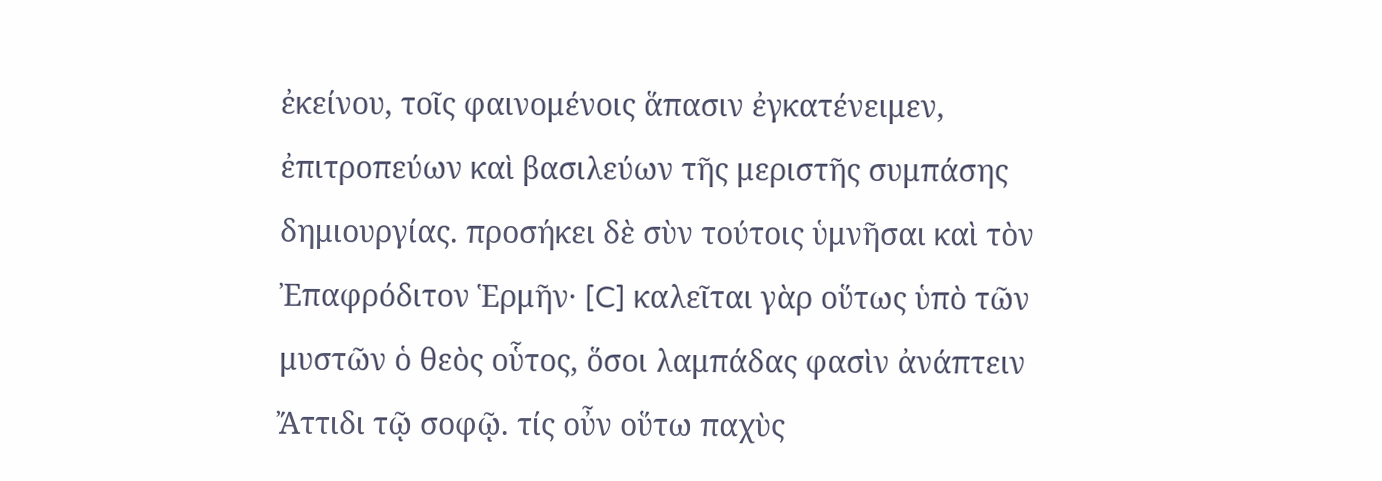ἐκείνου, τοῖς φαινομένοις ἅπασιν ἐγκατένειμεν, ἐπιτροπεύων καὶ βασιλεύων τῆς μεριστῆς συμπάσης δημιουργίας. προσήκει δὲ σὺν τούτοις ὑμνῆσαι καὶ τὸν Ἐπαφρόδιτον Ἑρμῆν· [C] καλεῖται γὰρ οὕτως ὑπὸ τῶν μυστῶν ὁ θεὸς οὗτος, ὅσοι λαμπάδας φασὶν ἀνάπτειν Ἄττιδι τῷ σοφῷ. τίς οὖν οὕτω παχὺς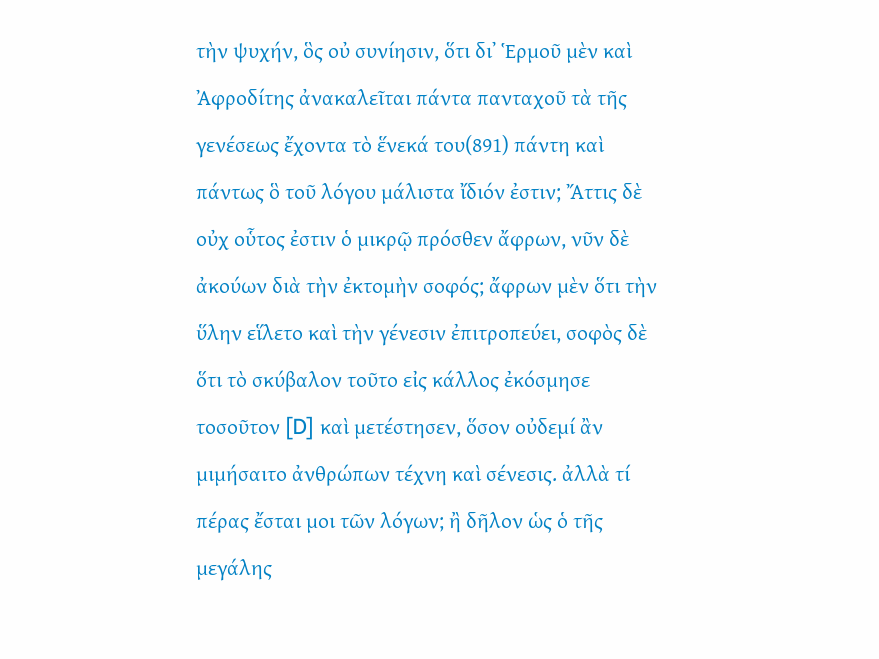τὴν ψυχήν, ὃς οὐ συνίησιν, ὅτι δι᾽ Ἑρμοῦ μὲν καὶ Ἀφροδίτης ἀνακαλεῖται πάντα πανταχοῦ τὰ τῆς γενέσεως ἔχοντα τὸ ἕνεκά του(891) πάντη καὶ πάντως ὃ τοῦ λόγου μάλιστα ἴδιόν ἐστιν; Ἄττις δὲ οὐχ οὗτος ἐστιν ὁ μικρῷ πρόσθεν ἄφρων, νῦν δὲ ἀκούων διὰ τὴν ἐκτομὴν σοφός; ἄφρων μὲν ὅτι τὴν ὕλην εἵλετο καὶ τὴν γένεσιν ἐπιτροπεύει, σοφὸς δὲ ὅτι τὸ σκύβαλον τοῦτο εἰς κάλλος ἐκόσμησε τοσοῦτον [D] καὶ μετέστησεν, ὅσον οὐδεμί ἂν μιμήσαιτο ἀνθρώπων τέχνη καὶ σένεσις. ἀλλὰ τί πέρας ἔσται μοι τῶν λόγων; ἢ δῆλον ὡς ὁ τῆς μεγάλης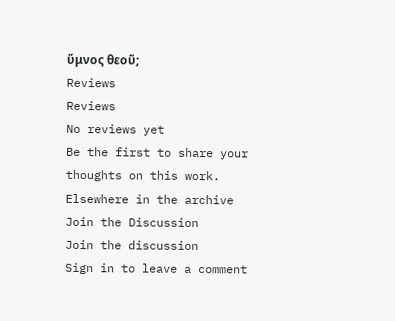ὕμνος θεοῦ;
Reviews
Reviews
No reviews yet
Be the first to share your thoughts on this work.
Elsewhere in the archive
Join the Discussion
Join the discussion
Sign in to leave a comment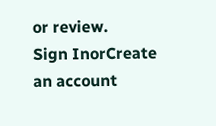or review.
Sign InorCreate an account